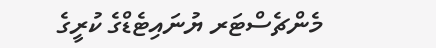މެންޗެސްޓަރ ޔުނައިޓެޑްގެ ކުރީގެ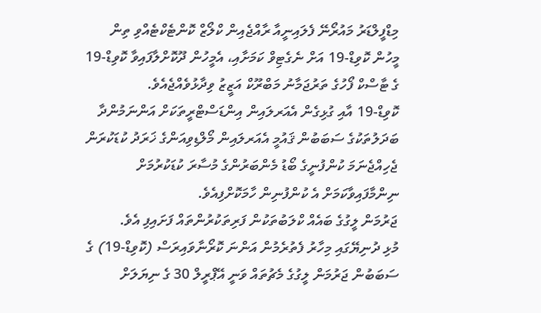މިޑްފީލްޑަރު މައުރޯނޭ ފެލައިނީއާ ރާއްޖެއިން ކްލޯޒް ކޮންޓެކްޓެއްވި ތިން މީހުން ކޮވިޑް-19 އަށް ނެގެޓިވް ކަމަށާއި، އެމީހުން ދޫކޮށްލާފައިވާ ކޮވިޑް-19 ގެ ޓާސްކް ފޯހުގެ ތަރުޖަމާނު މަބްރޫކް އަޒީޒު ވިދާޅުވެއްޖެއެވެ.
ކޮވިޑް-19 އާއި ގުޅިގެން އެއަރލައިން އިންޑަސްޓްރީތަކަށް އަންނަމުންދާ ބަދަލުތަކުގެ ސަބަބުން ޤައުމީ އެއަރލައިން މޯލްޑިވިއަންގެ ޚަރަދު ކުޑަކުރަން ޖެހިއްޖެނަމަ ކުންފުނީގެ ބޯޑު މެންބަރުންގެ މުސާރަ ކުޑަކުރުމަށް ނިންމާފައިވާކަމަށް އެ ކުންފުނިން ހާމަކޮށްފިއެވެ.
ޖަރުމަން ލީގުގެ ބައެއް ކްލަބުތަކުން ފަރިތަކުރުންތައް ފަށައިފި އެވެ.
މުޅި ދުނިޔޭގައި މިހާރު ފެތުރެމުން އަންނަ ކޮރޯނާވައިރަސް (ކޮވިޑް-19) ގެ ސަބަބުން ޖަރުމަން ލީގުގެ މެޗުތައް ވަނީ އޭޕްރީލް 30 ގެ ނިޔަލަށް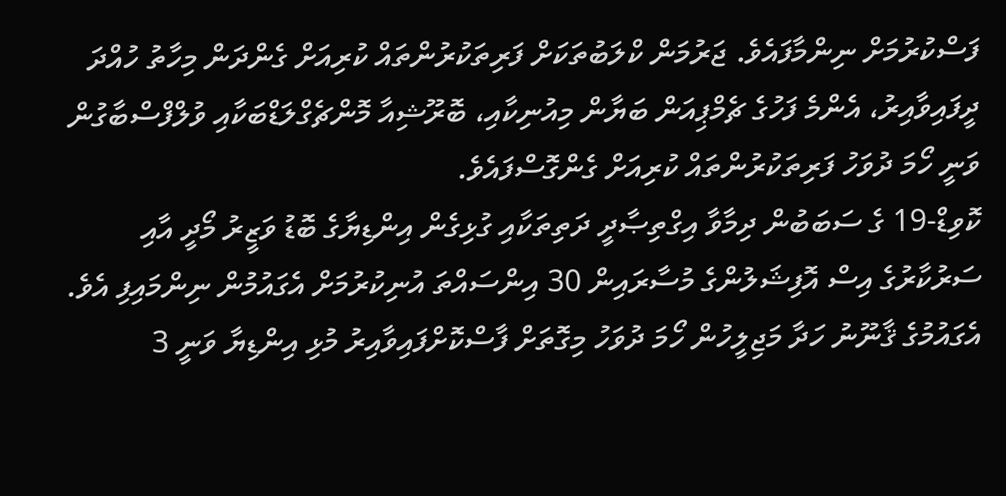ފަސްކުރުމަށް ނިންމާފައެވެ. ޖަރުމަން ކްލަބުތަކަށް ފަރިތަކުރުންތައް ކުރިއަށް ގެންދަން މިހާތު ހުއްދަ ދީފައިވާއިރު، އެންމެ ފަހުގެ ޗެމްޕިއަން ބަޔާން މިއުނިކާއި، ބޮރޫޝިއާ މޮންޗެގްލަޑްބަކާއި ވުލްފްސްބާގުން ވަނީ ހޯމަ ދުވަހު ފަރިތަކުރުންތައް ކުރިއަށް ގެންގޮސްފައެވެ.
ކޮވިޑް-19 ގެ ސަބަބުން ދިމާވާ އިގްތިޞާދީ ދަތިތަކާއި ގުޅިގެން އިންޑިޔާގެ ބޮޑު ވަޒީރު މޯދީ އާއި ސަރުކާރުގެ އިސް އޮފިޝަލުންގެ މުސާރައިން 30 އިންސައްތަ އުނިކުރުމަށް އެގައުމުން ނިންމައިފި އެވެ. އެގައުމުގެ ޤާނޫނު ހަދާ މަޖިލީހުން ހޯމަ ދުވަހު މިގޮތަށް ފާސްކޮށްފައިވާއިރު މުޅި އިންޑިޔާ ވަނީ 3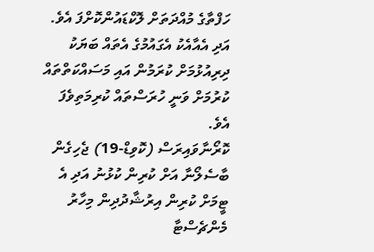ހަފްތާގެ މުއްދަތަށް ލޮކްޑައުންކޮށްފަ އެވެ. އަދި އެއާއެކު އެގައުމުގެ އެތައް ބަޔަކު ދިރިއުޅުމަށް ކުރަމުން އައި މަސައްކަތްތައް ކުރުމަށް ވަނީ ހުރަސްތައް ކުރިމަތިވެފަ އެވެ.
ކޮރޯނާވައިރަސް (ކޮވިޑް-19) ޖެހިގެން ބާސެލޯނާ އަށް ކުރިން ކުޅުނު އަދި އެ ޓީމަށް ކުރިން އިރުޝާދުދިން މިހާރު މެންޗެސްޓާ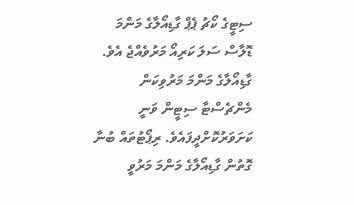ސިޓީގެ ކޯޗު ޕެޕް ގާޑިއޯލާގެ މަންމަ ޑޮލާސް ސަލަ ކަރިއޯ މަރުވެއްޖެ އެވެ.
ގާޑިއޯލާގެ މަންމަ މަރުވިކަން މެންޗެސްޓާ ސިޓީން ވަނީ ކަށަވަރުކޮށްދީފައެވެ. ރިޕޯޓުތައް ބުނާ ގޮތުން ގާޑިއޯލާގެ މަންމަ މަރުވީ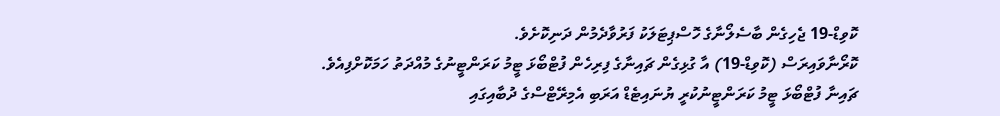ކޮވިޑް-19 ޖެހިގެން ބާސެލޯނާގެ ހޮސްޕިޓަލަކު ފަރުވާދެމުން ދަނިކޮށެވެ.
ކޮރޯނާވައިރަސް (ކޮވިޑް-19) އާ ގުޅިގެން ޗައިނާގެ ފިރިހެން ފުޓްބޯޅަ ޓީމު ކަރަންޓީނުގެ މުއްދަތު ހަމަކޮށްފިއެވެ.
ޗައިނާ ފުޓްބޯޅަ ޓީމު ކަރަންޓީނުކުރީ ޔުނައިޓެޑް އަރަބި އެމިރޭޓްސްގެ ދުބާއިގައި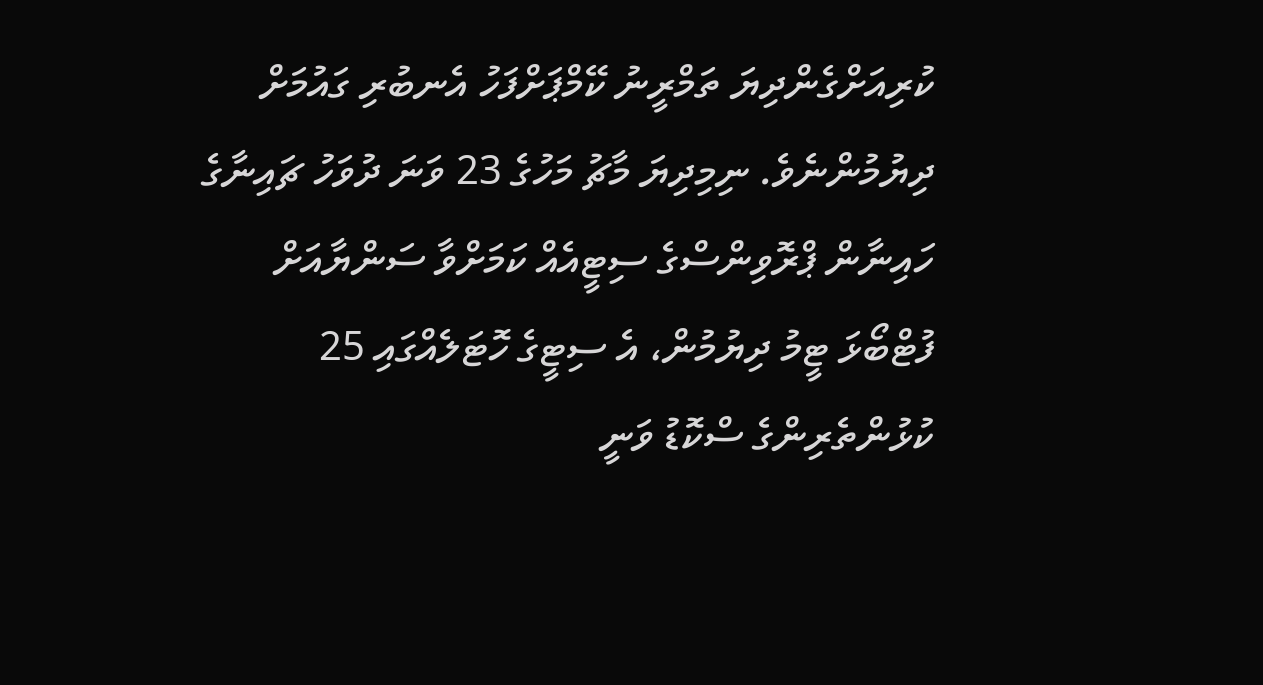ކުރިއަށްގެންދިޔަ ތަމްރީނު ކޭމްޕަށްފަހު އެނބުރި ގައުމަށް ދިޔުމުންނެވެ. ނިމިދިޔަ މާޗު މަހުގެ 23 ވަނަ ދުވަހު ޗައިނާގެ ހައިނާން ޕްރޮވިންސްގެ ސިޓީއެއް ކަމަށްވާ ސަންޔާއަށް ފުޓްބޯޅަ ޓީމު ދިޔުމުން، އެ ސިޓީގެ ހޮޓަލެއްގައި 25 ކުޅުންތެރިންގެ ސްކޮޑު ވަނީ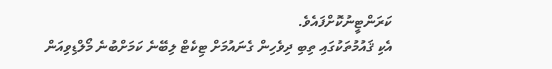ކަރަންޓީނުކޮށްފައެވެ.
އެކި ޤައުމުތަކުގައި ތިބި ދިވެހިން ގެނައުމަށް ޓިކެޓް ލިބޭނެ ކަމަށްބުނެ މޯލްޑިވިއަން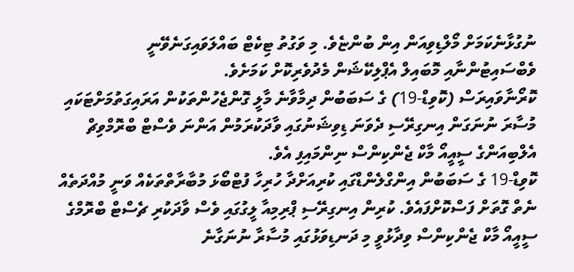ނުގުޅާނެކަމަށް މޯލްޑިވިއަން އިން ބުންޏެވެ. މި ވަގުތު ޓިކެޓް ބައްލަވައިގަނެވޭނީ ވެބްސައިޓުންނާއި މޮބައިލް އެޕްލިކޭޝަން މެދުވެރިކޮށް ކަމަށެވެ.
ކޮރޯނާވައިރަސް (ކޮވިޑް-19) ގެ ސަބަބުން ދިމާވާނެ މާލީ ގޮންޖެހުންތަކުން އަރައިގަތުމަށްޓަކައި މުސާރަ ނުނަގަން އިނގިރޭސި ދެވަނަ ޑިވިޝަނުގައި ވާދަކުރަމުން އަންނަ ވެސްޓް ބްރޮމްވިޗް އެލްބިއަންގެ ސީއީއޯ މާކް ޖެންކިންސް ނިންމައިފި އެވެ.
ކޮވިޑް-19 ގެ ސަބަބުން އިންގްލެންޑްގައި ކުރިއަށްދާ ހުރިހާ ފުޓްބޯޅަ މުބާރާތްތަކެއް ވަނީ މުއްދަތެއް ނެތް ގޮތަށް ފަސްކޮށްފައެވެ. ކުރިން އިނގިރޭސި ޕްރިމިއާ ލީގުގައި ވެސް ވާދަކުރި ޗެސްޓް ބްރޮމްގެ ސީއީއޯ މާކް ޖެންކިންސް ވިދާޅުވީ މި ދަނޑިވަޅުގައި މުސާރާ ނުނަގާނެ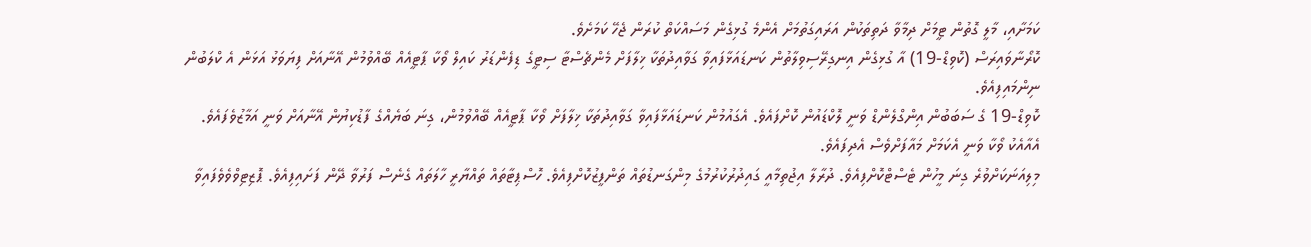ކަމަށާއި، މާލީ ގޮތުން ޓީމަށް ދިމާވާ ދަތިތަކުން އަރައިގަތުމަށް އެންމެ ގުޅިގެން މަސައްކަތް ކުރަން ޖެހޭ ކަމަށެވެ.
ކޮރޯނާވައިރަސް (ކޮވިޑް-19) އާ ގުޅިގެން އިނގިރޭސިވިލާތުން ކަނޑައަޅާފައިވާ ގަވާއިދުތަކާ ޚިލާފަށް މެންޗެސްޓާ ސިޓީގެ ޑިފެންޑަރު ކައިލް ވޯކާ ޕާޓީއެއް ބޭއްވުމުން އޭނާއަށް ފިޔަވަޅު އަޅަން އެ ކްލަބުން ނިންމައިފިއެވެ.
ކޮވިޑް-19 ގެ ސަބަބުން އިންގްލެންޑް ވަނީ ލޮކްޑައުން ކޮށްފައެވެ. އެގައުމުން ކަނޑައަޅާފައިވާ ގަވާއިދުތަކާ ޚިލާފަށް ވޯކާ ޕާޓީއެއް ބޭއްވުމުން، ގިނަ ބަޔެއްގެ ފާޑުކިޔުން އޭނާއަށް ވަނީ އަމާޒުވެފައެވެ. އެއާއެކު ވޯކާ ވަނީ އެކަމަށް މައާފަށްވެސް އެދިފައެވެ.
މިލިއަނަކަށްވުރެ ގިނަ މީހުން ޓެސްޓްކޮށްފިއެވެ. ދުރާލާ އިޖުތިމާއީ ގައިދުރުކުރުމުގެ މިންގަނޑުތައް ތަންފީޒުކޮށްފިއެވެ. ހޮސްޕިޓާތައް ތައްޔާރީ ހާލަތައް ގެނެސް ފަރުވާ ދޭން ފަށައިފިއެވެ. ޕޮޒިޓިވްވެވެފައިވާ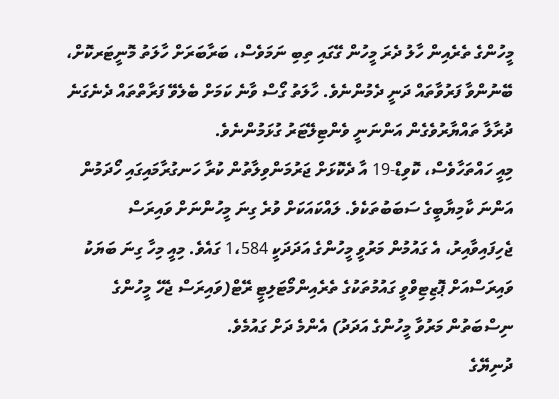މީހުންގެ ތެރެއިން ހާލު ދެރަ މީހުން ގޭގައި ތިބި ނަމަވެސް، ބަރާބަރަށް ހާލަތު މޮނީޓަރކޮށް، ބޭނުންވާ ފަރުވާތައް ދަނީ ދެމުންނެވެ. ހާލަތު ގޯސް ވާނެ ކަމަށް ބެލެވޭ ފަރާތްތައް ދެނެގަނެ ދުރާލާ ތައްޔާރުވެގެން އަންނަނީ ވެންޓިލޭޓަރު ގުޅަމުންނެވެ.
މިއީ ހައްތަހާވެސް، ކޮވިޑް-19 އާ ދެކޮޅަށް ޖަރުމަންވިލާތުން ކުރާ ހަނގުރާމައިގައި ހޯދަމުން އަންނަ ކާމިޔާބީގެ ސަބަބުތަކެވެ. ލައްކައަކަށް ވުރެ ގިނަ މީހުންނަށް ވައިރަސް ޖެހިފައިވާއިރު، އެ ގައުމުން މަރުވީ މީހުންގެ އަދަދަކީ 1،584 ގައެވެ. މިއީ މިހާ ގިނަ ބަޔަކު ވައިރަސްއަށް ޕޮޒިޓިވްވީ ގައުމުތަކުގެ ތެރެއިންމޯޓަލިޓީ ރޭޓް(ވައިރަސް ޖެހޭ މީހުންގެ ނިސްބަތުން މަރުވާ މީހުންގެ އަދަދު) އެންމެ ދަށް ގައުމެވެ.
ދުނިޔޭގެ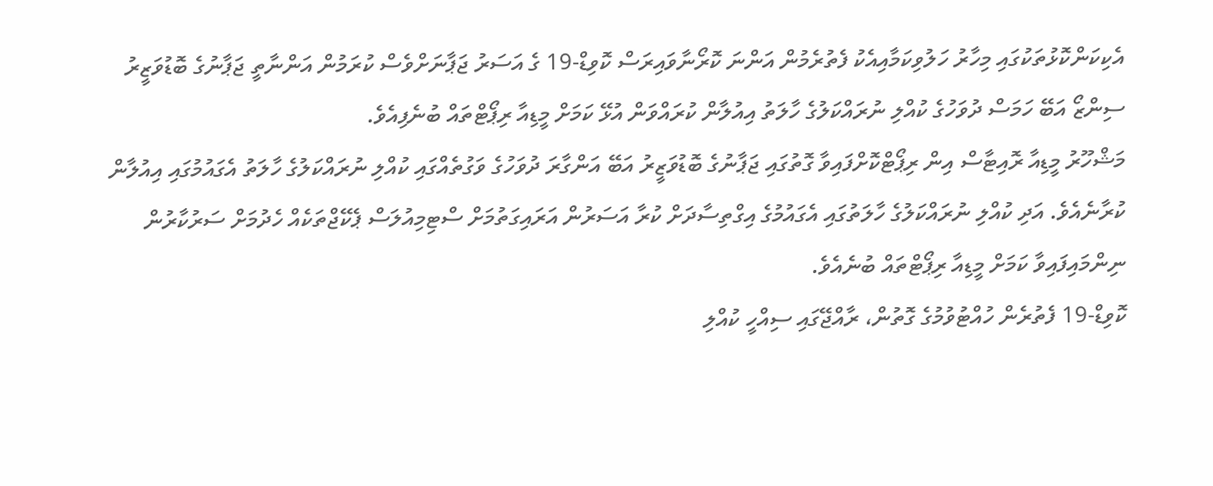އެކިކަންކޮޅުތަކުގައި މިހާރު ހަލުވިކަމާއިއެކު ފެތުރެމުން އަންނަ ކޮރޯނާވައިރަސް ކޮވިޑް-19 ގެ އަސަރު ޖަޕާނަށްވެސް ކުރަމުން އަންނާތީ ޖަޕާނުގެ ބޮޑުވަޒީރު ސިންޒޯ އަބޭ ހަމަސް ދުވަހުގެ ކުއްލި ނުރައްކަލުގެ ހާލަތު އިއުލާން ކުރައްވަން އުޅޭ ކަމަށް މީޑިއާ ރިޕޯޓްތައް ބުނެފިއެވެ.
މަޝްހޫރު މީޑިއާ ރޮއިޓާސް އިން ރިޕޯޓްކޮށްފައިވާ ގޮތުގައި ޖަޕާނުގެ ބޮޑުވަޒީރު އަބޭ އަންގާރަ ދުވަހުގެ ވަގުތެއްގައި ކުއްލި ނުރައްކަލުގެ ހާލަތު އެގައުމުގައި އިއުލާން ކުރާނެއެވެ. އަދި ކުއްލި ނުރައްކަލުގެ ހާލަތުގައި އެގައުމުގެ އިގްތިސާދަށް ކުރާ އަސަރުން އަރައިގަތުމަށް ސްޓިމިއުލަސް ޕެކޭޖްތަކެއް ހެދުމަށް ސަރުކާރުން ނިންމައިފައިވާ ކަމަށް މީޑިއާ ރިޕޯޓްތައް ބުނެއެވެ.
ކޮވިޑް-19 ފެތުރެން ހުއްޓުވުމުގެ ގޮތުން، ރާއްޖޭގައި ސިއްހީ ކުއްލި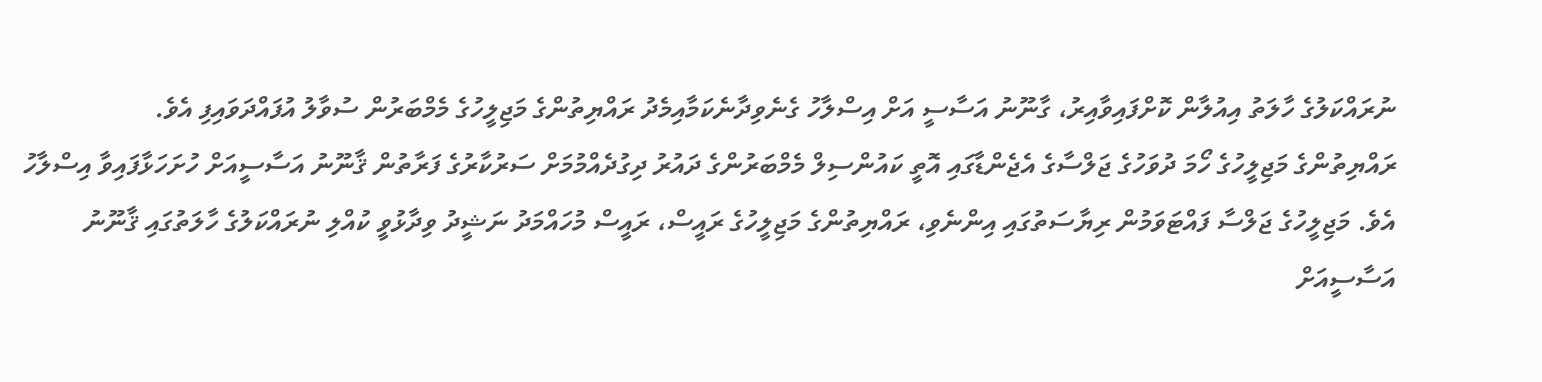ނުރައްކަލުގެ ހާލަތު އިއުލާން ކޮށްފައިވާއިރު، ގާނޫނު އަސާސީ އަށް އިސްލާހު ގެނެވިދާނެކަމާއިމެދު ރައްޔިތުންގެ މަޖިލީހުގެ މެމްބަރުން ސުވާލު އުފައްދަވައިފި އެވެ.
ރައްޔިތުންގެ މަޖިލީހުގެ ހޯމަ ދުވަހުގެ ޖަލްސާގެ އެޖެންޑާގައި އޮތީ ކައުންސިލް މެމްބަރުންގެ ދައުރު ދިގުދެއްމުމަށް ސަރުކާރުގެ ފަރާތުން ޤާނޫނު އަސާސީއަށް ހުށަހަޅާފައިވާ އިސްލާހު އެވެ. މަޖިލީހުގެ ޖަލްސާ ފައްޓަވަމުން ރިޔާސަތުގައި އިންނެވި، ރައްޔިތުންގެ މަޖިލީހުގެ ރައީސް، ރައީސް މުހައްމަދު ނަޝީދު ވިދާޅުވީ ކުއްލި ނުރައްކަލުގެ ހާލަތުގައި ޤާނޫނު އަސާސީއަށް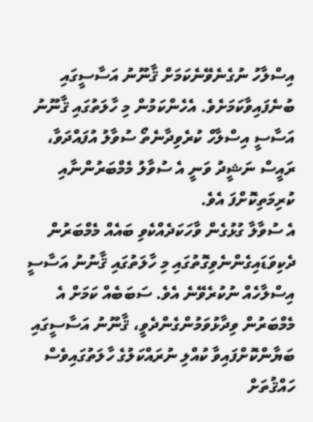އިސްލާހު ނުގެނެވޭނެކަމަށް ޤާނޫނު އަސާސީގައި ބުނެފައިވާކަމަށެވެ. އެހެންކަމުން މި ހާލަތުގައި ޤާނޫނު އަސާސީ އިސްލާހް ކުރެވިދާނެތޯ ސުވާލު އުފައްދަވާ، ރައީސް ނަޝީދު ވަނީ އެ ސުވާލު މެމްބަރުންނާއި ކުރިމަތިކޮށްފަ އެވެ.
އެ ސުވާލާ ގުޅުގެން ވާހަކަދެއްކެވި ބައެއް މެމްބަރުން ދެކިވަޑައިގެންނެވިގޮތުގައި މި ހާލަތުގައި ޤާނުނު އަސާސީ އިސްލާހެއް ނުކުރެވޭނެ އެވެ. ސަބަބެއް ކަމަށް އެ މެމްބަރުން ވިދާޅުވަމުންގެންދެވީ، ޤާނޫނު އަސާސީގައި ބަޔާންކޮށްފައިވާ ކުއްލި ނުރައްކަލުގެ ހާލަތުގައިވެސް ހައްޤުތަށް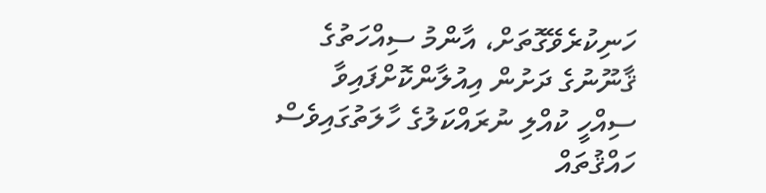ހަނިކުރެވޭގޮތަށް، އާންމު ސިއްހަތުގެ ޤާނޫނުގެ ދަށުން އިއުލާންކޮށްފައިވާ ސިއްހީ ކުއްލި ނުރައްކަލުގެ ހާލަތުގައިވެސް ހައްޤުތައް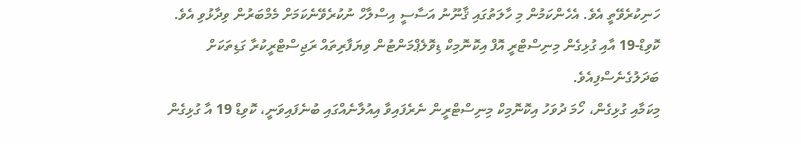ހަނިކުރެވޭތީ އެވެ. އެހެންކަމުން މި ހާލަތުގައި ޤާނޫނު އަސާސީ އިސްލާހް ނުކުރެވޭނެކަމަށް މެމްބަރުން ވިދާޅުވި އެވެ.
ކޮވިޑް-19 އާއި ގުޅިގެން މިނިސްޓްރީ އޮފް އިކޮނޮމިކް ޑިވޮލެޕްމަންޓުން ވިޔަފާރިތައް ރަޖިސްޓްރީކުރާ ގަޑިތަކަށް ބަދަލުގެނެސްފިއެވެ.
މިކަމާއި ގުޅިގެން، ހޯމަ ދުވަހު އިކޮނޮމިކް މިނިސްޓްރީން ނެރެފައިވާ އިއުލާނެއްގައި ބުނެފައިވަނީ، ކޮވިޑް 19 އާ ގުޅިގެން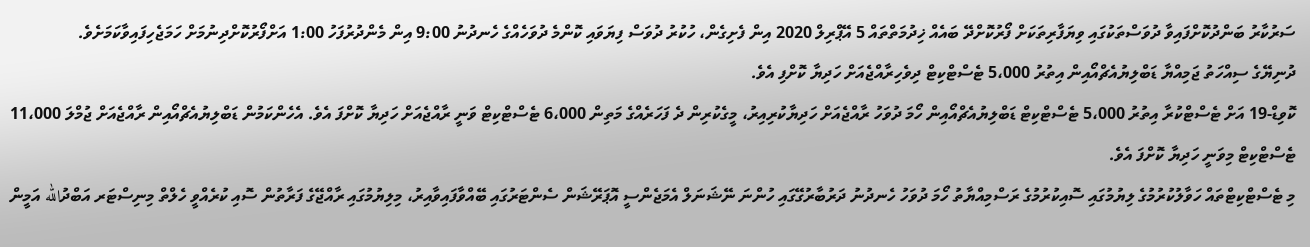ސަރުކާރު ބަންދުކޮށްފައިވާ ދުވަސްތަކުގައި ވިޔަފާރިތަކަށް ފޯރުކޮށްދޭ ބައެއް ޚިދުމަތްތައް 5 އޭޕްރިލް 2020 އިން ފެށިގެން، ހުކުރު ދުވަސް ފިޔަވައި ކޮންމެ ދުވަހެއްގެ ހެނދުނު 9:00 އިން މެންދުރުފަހު 1:00 އަށްފޯރުކޮށްދިނުމަށް ހަމަޖެހިފައިވާކަމަށެވެ.
ދުނިޔޭގެ ސިއްހަތު ޖަމިއްޔާ ޑަބްލިޔުއެޗްއޯއިން އިތުރު 5،000 ޓެސްޓްކިޓް ދިވެހިރާއްޖެއަށް ހަދިޔާ ކޮށްފި އެވެ.
ކޮވިޑް-19 އަށް ޓެސްޓްކުރާ އިތުރު 5،000 ޓެސްޓްކިޓް ޑަބްލިޔުއެޗްއޯއިން ހޯމަ ދުވަހު ރާއްޖެއަށް ހަދިޔާކުރިއިރު، މީގެކުރިން ދެ ފަހަރެއްގެ މަތިން 6،000 ޓެސްޓްކިޓް ވަނީ ރާއްޖެއަށް ހަދިޔާ ކޮށްފަ އެވެ. އެހެންކަމުން ޑަބްލިޔުއެޗްއޯއިން ރާއްޖެއަށް ޖުމްލަ 11،000 ޓެސްޓްކިޓް މިވަނީ ހަދިޔާ ކޮށްފަ އެވެ.
މި ޓެސްޓްކިޓްތައް ހަވާލުކުރުމުގެ ލިޔުމުގައި ސޮއިކުރުމުގެ ރަސްމިއްޔާތު ހޯމަ ދުވަހު ހެނދުނު ދަރުބާރުގޭގައި ހުންނަ ނޭޝަނަލް އެމަޖެންސީ އޮޕަރޭޝަން ސެންޓަރުގައި ބޭއްވާފައިވާއިރު، މިލިޔުމުގައި ރާއްޖޭގެ ފަރާތުން ސޮއި ކުރެއްވީ ހެލްތް މިނިސްޓަރ އަބްދުالله އަމީން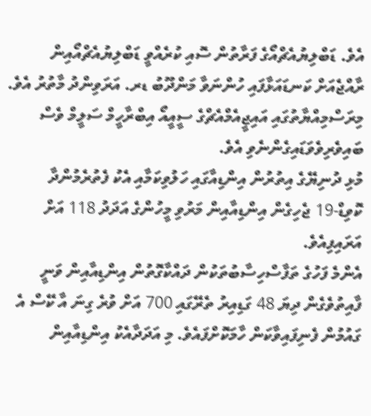އެވެ. ޑަބްލިޔުއެޗްއޯގެ ފަރާތުން ސޮއި ކުރެއްވީ ޑަބްލިޔުއެޗްއޯއިން ރާއްޖެއަށް ކަނޑައަޅާފައި ހުންނަވާ މަންދޫބު ޑރ. އަރަވިންދު މާތުރު އެވެ. މިރަސްމިއްޔާތުގައި އައިޖީއެމްއެޗްގެ ސީއީއޯ އިބްރާހީމް ސަލީމް ވެސް ބައިވެރިވެވަޑައިގެންނެވި އެވެ.
މުޅި ދުނިޔޭގެ އިތުރުން އިންޑިއާގައި ހަލުވިކަމާއި އެކު ފެތުރެމުންދާ ކޮވިޑް-19 ޖެހިގެން އިންޑިއާއިން މަރުވި މީހުންގެ އަދަދު 118 އަށް އަރައިފިއެވެ.
އެންމެ ފަހުގެ ތަފާސްހިސާބުތަކުން ދައްކާގޮތުން އިންޑިއާއިން ވަނީ ފާއިތުވެގެން ދިޔަ 48 ގަޑިއިރު ތެރޭގައި 700 އަށް ވުރެ ގިނަ އާ ކޭސް އެ ގައުމުން ފެނިފައިވާކަން ހާމަކޮށްފައެވެ. މި އަދަދާއެކު އިންޑިއާއިން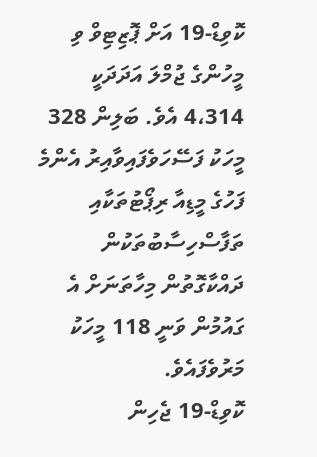ކޮވިޑް-19 އަށް ޕޮޒިޓިވް ވި މީހުންގެ ޖުމްލަ އަދަދަކީ 4،314 އެވެ. ބަލިން 328 މީހަކު ފަސޭހަވެފައިވާއިރު އެންމެ ފަހުގެ މީޑިއާ ރިޕޯޓުތަކާއި ތަފާސްހިސާބުތަކުން ދައްކާގޮތުން މިހާތަނަށް އެ ގައުމުން ވަނީ 118 މީހަކު މަރުވެފައެވެ.
ކޮވިޑް-19 ޖެހިން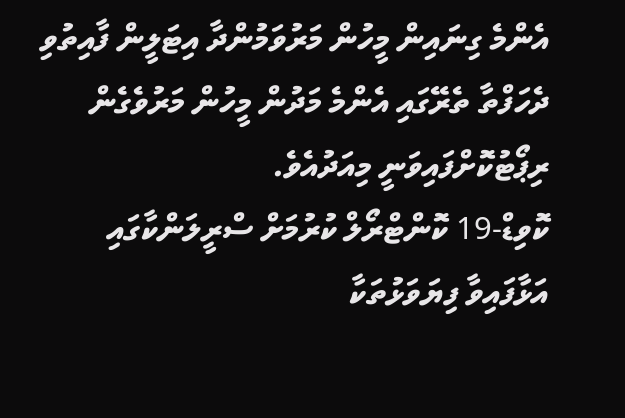އެންމެ ގިނައިން މީހުން މަރުވަމުންދާ އިޓަލީން ފާއިތުވި ދެހަފްތާ ތެރޭގައި އެންމެ މަދުން މީހުން މަރުވެގެން ރިޕޯޓުކޮށްފައިވަނީ މިއަދުއެވެ.
ކޮވިޑް-19 ކޮންޓްރޯލް ކުރުމަށް ސްރީލަންކާގައި އަޅާފައިވާ ފިޔަވަޅުތަކާ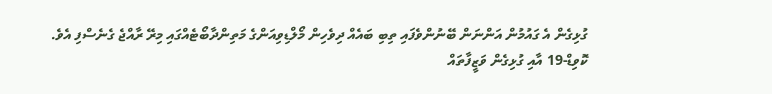ގުޅިގެން އެ ގައުމުން އަންނަން ބޭނުންވެފައި ތިބި ބައެއް ދިވެހިން މޯލްޑިވިއަންގެ މަތިންދާބޯޓެއްގައި މިރޭ ރާއްޖެ ގެނެސްފި އެވެ.
ކޮވިޑް-19 އާއި ގުޅިގެން ވަޒީފާތައް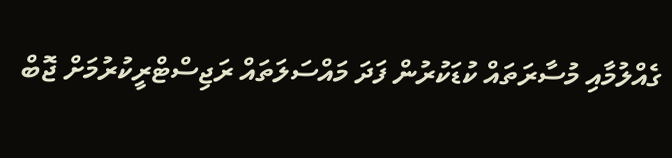ގެއްލުމާއި މުސާރަތައް ކުޑަކުރުން ފަދަ މައްސަލަތައް ރަޖިސްޓްރީކުރުމަށް ޖޮބް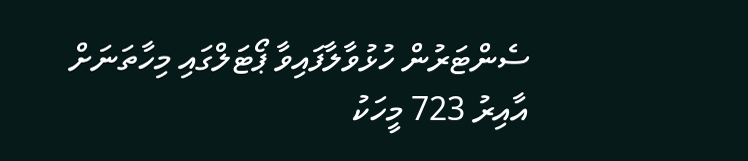ސެންޓަރުން ހުޅުވާލާފައިވާ ޕޯޓަލްގައި މިހާތަނަށް އާއިރު 723 މީހަކު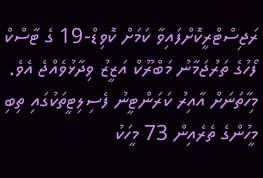ރަޖިސްޓްރީކޮށްފައިވާ ކަމަށް ކޮވިޑް-19 ގެ ޓާސްކް ފޯހުގެ ތަރުޖަމާނު މަބްރޫކް އަޒީޒު ވިދާޅުވެއްޖެ އެވެ.
މިހާތަނަށް އާއިރު ކަރަންޓީނު ފެސިލިޓީތަކުގައި ތިބި މީހުންގެ ތެރެއިން 73 މީހަކު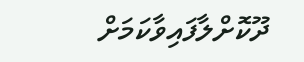ދޫކޮށްލާފައިވާކަމަށް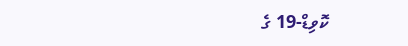ކޮވިޑް-19 ގެ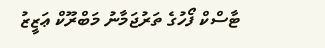ޓާސްކް ފޯހުގެ ތަރުޖަމާނު މަބްރޫކް ޢަޒީޒު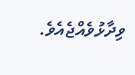ވިދާޅުވެއްޖެއެވެ.